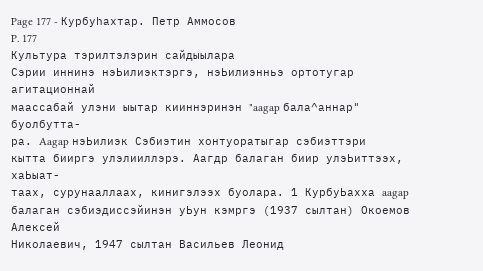Page 177 - Курбуһахтар. Петр Аммосов
P. 177
Культура тэрилтэлэрин сайдыылара
Сэрии иннинэ нэЬилиэктэргэ, нэЬилиэнньэ ортотугар агитационнай
маассабай улэни ыытар кииннэринэн "aagap бала^аннар" буолбутта-
ра. Aagap нэЬилиэк Сэбиэтин хонтуоратыгар сэбиэттэри
кытта бииргэ улэлииллэрэ. Аагдр балаган биир улэЬиттээх, хаЬыат-
таах, сурунааллаах, кинигэлээх буолара. 1 КурбуЬахха aagap
балаган сэбиэдиссэйинэн уЬун кэмргэ (1937 сылтан) Окоемов Алексей
Николаевич, 1947 сылтан Васильев Леонид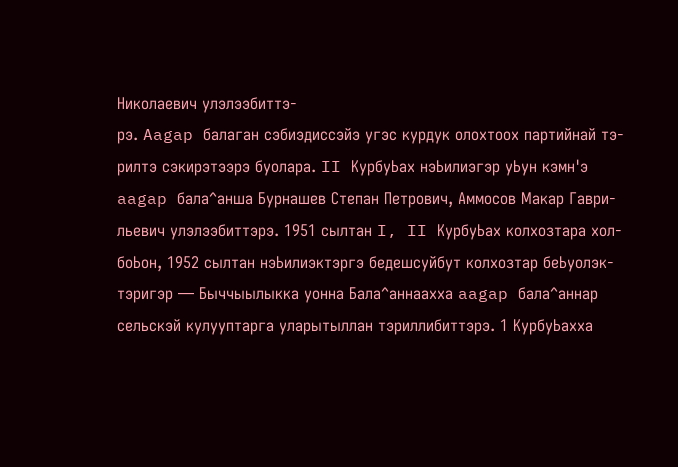Николаевич улэлээбиттэ-
рэ. Aagap балаган сэбиэдиссэйэ угэс курдук олохтоох партийнай тэ-
рилтэ сэкирэтээрэ буолара. II КурбуЬах нэЬилиэгэр уЬун кэмн'э
aagap бала^анша Бурнашев Степан Петрович, Аммосов Макар Гаври-
льевич улэлээбиттэрэ. 1951 сылтан I, II КурбуЬах колхозтара хол-
боЬон, 1952 сылтан нэЬилиэктэргэ бедешсуйбут колхозтар беЬуолэк-
тэригэр — Быччыылыкка уонна Бала^аннаахха aagap бала^аннар
сельскэй кулууптарга уларытыллан тэриллибиттэрэ. 1 КурбуЬахха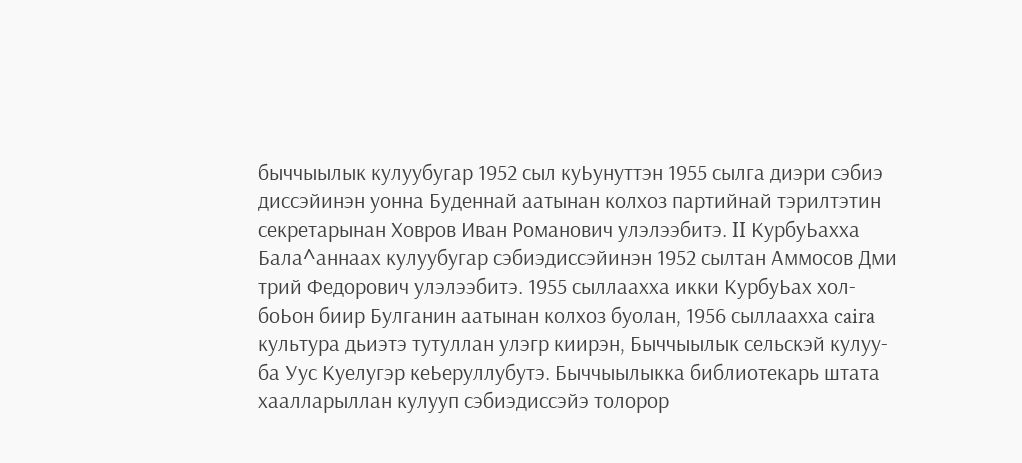быччыылык кулуубугар 1952 сыл куЬунуттэн 1955 сылга диэри сэбиэ
диссэйинэн уонна Буденнай аатынан колхоз партийнай тэрилтэтин
секретарынан Ховров Иван Романович улэлээбитэ. II КурбуЬахха
Бала^аннаах кулуубугар сэбиэдиссэйинэн 1952 сылтан Аммосов Дми
трий Федорович улэлээбитэ. 1955 сыллаахха икки КурбуЬах хол-
боЬон биир Булганин аатынан колхоз буолан, 1956 сыллаахха caira
культура дьиэтэ тутуллан улэгр киирэн, Быччыылык сельскэй кулуу-
ба Уус Куелугэр кеЬеруллубутэ. Быччыылыкка библиотекарь штата
хаалларыллан кулууп сэбиэдиссэйэ толорор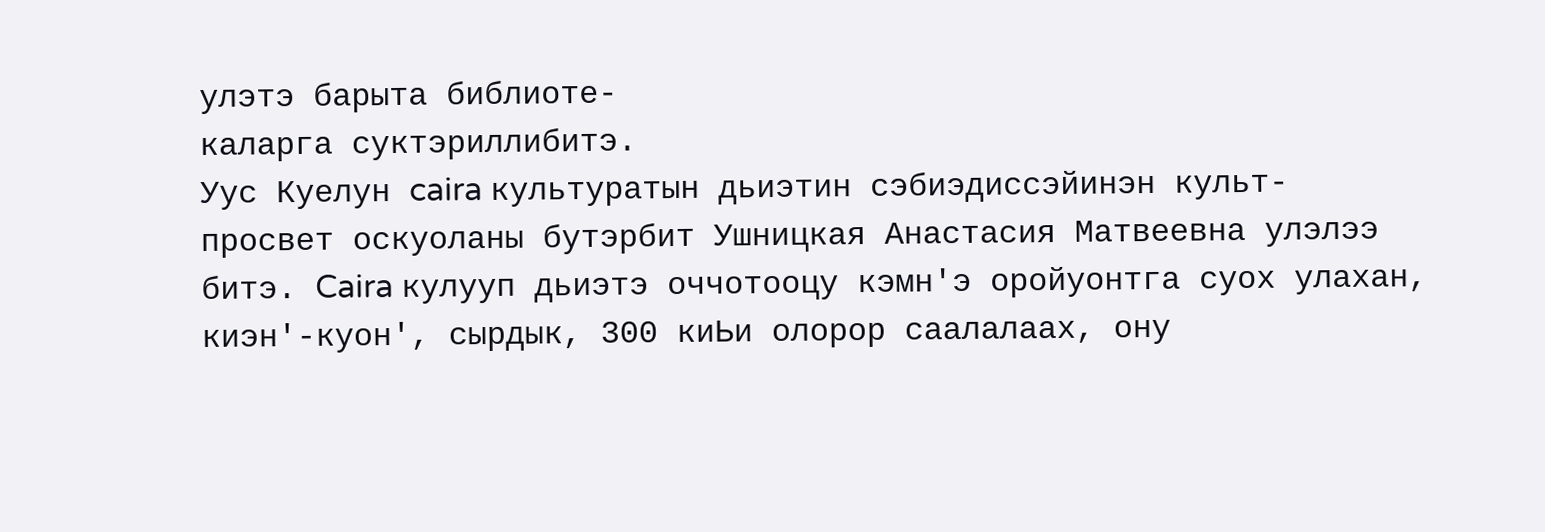улэтэ барыта библиоте-
каларга суктэриллибитэ.
Уус Куелун caira культуратын дьиэтин сэбиэдиссэйинэн культ-
просвет оскуоланы бутэрбит Ушницкая Анастасия Матвеевна улэлээ
битэ. Caira кулууп дьиэтэ оччотооцу кэмн'э оройуонтга суох улахан,
киэн'-куон', сырдык, 300 киЬи олорор саалалаах, ону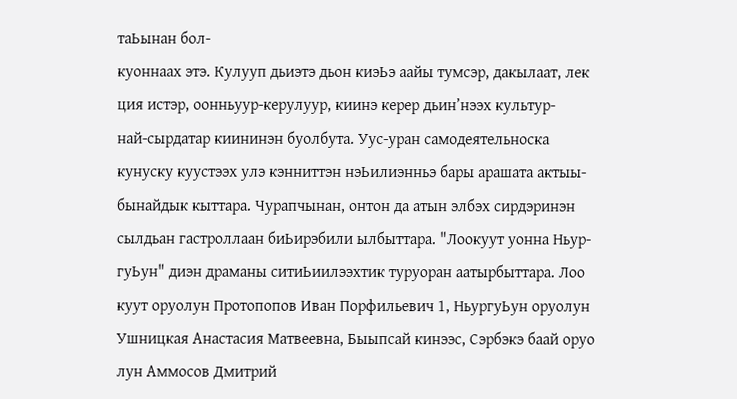таЬынан бол-
куоннаах этэ. Кулууп дьиэтэ дьон киэЬэ аайы тумсэр, дакылаат, лек
ция истэр, оонньуур-керулуур, киинэ керер дьин’нээх культур-
най-сырдатар киининэн буолбута. Уус-уран самодеятельноска
кунуску куустээх улэ кэнниттэн нэЬилиэнньэ бары арашата актыы-
бынайдык кыттара. Чурапчынан, онтон да атын элбэх сирдэринэн
сылдьан гастроллаан биЬирэбили ылбыттара. "Лоокуут уонна Ньур-
гуЬун" диэн драманы ситиЬиилээхтик туруоран аатырбыттара. Лоо
куут оруолун Протопопов Иван Порфильевич 1, НьургуЬун оруолун
Ушницкая Анастасия Матвеевна, Быыпсай кинээс, Сэрбэкэ баай оруо
лун Аммосов Дмитрий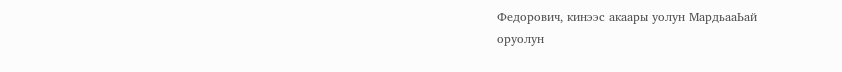Федорович, кинээс акаары уолун МардьааЬай
оруолун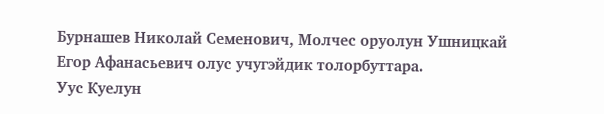Бурнашев Николай Семенович, Молчес оруолун Ушницкай
Егор Афанасьевич олус учугэйдик толорбуттара.
Уус Куелун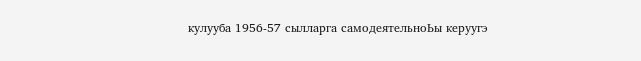кулууба 1956-57 сылларга самодеятельноЬы керуугэ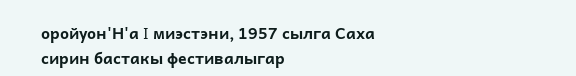оройуон'Н'а I миэстэни, 1957 сылга Саха сирин бастакы фестивалыгар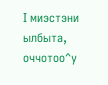I миэстэни ылбыта, оччотоо^у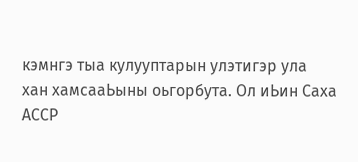кэмнгэ тыа кулууптарын улэтигэр ула
хан хамсааЬыны оьгорбута. Ол иЬин Саха АССР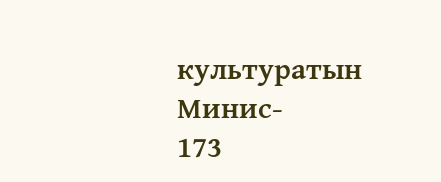культуратын Минис-
173